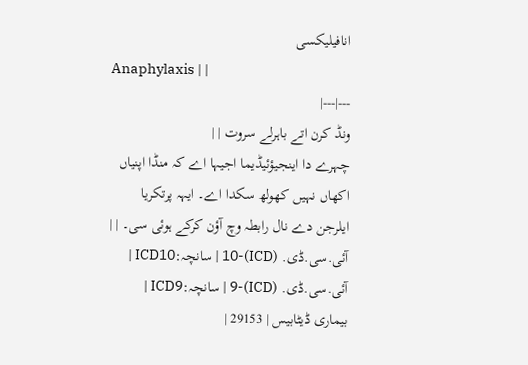انافیلیکسی
Anaphylaxis | |
---|---|
ونڈ کرن اتے باہرلے سروت | |
چہرے دا اینجیؤئیڈیما اجیہا اے کہ منڈا اپنیاں اکھاں نہیں کھولھ سکدا اے۔ ایہہ پرتکریا ایلرجن دے نال رابطہ وچ آؤن کرکے ہوئی سی۔ | |
آئی.سی.ڈی. (ICD)-10 | سانچہ:ICD10 |
آئی.سی.ڈی. (ICD)-9 | سانچہ:ICD9 |
بیماری ڈیٹابیس | 29153 |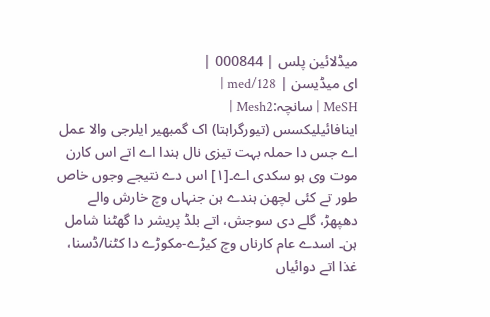میڈلائین پلس | 000844 |
ای میڈیسن | med/128 |
MeSH | سانچہ:Mesh2 |
اینافائیلیکسس (تیورگراہتا) اک گمبھیر ایلرجی والا عمل اے جس دا حملہ بہت تیزی نال ہندا اے اتے اس کارن موت وی ہو سکدی اے۔[۱] اس دے نتیجے وجوں خاص طور تے کئی لچھن ہندے ہن جنہاں وچ خارش والے دھپھڑ، گلے دی سوجش، اتے بلڈ پریشر دا گھٹنا شامل ہن۔ اسدے عام کارناں وچ کیڑے-مکوڑے دا کٹنا/ڈسنا، غذا اتے دوائیاں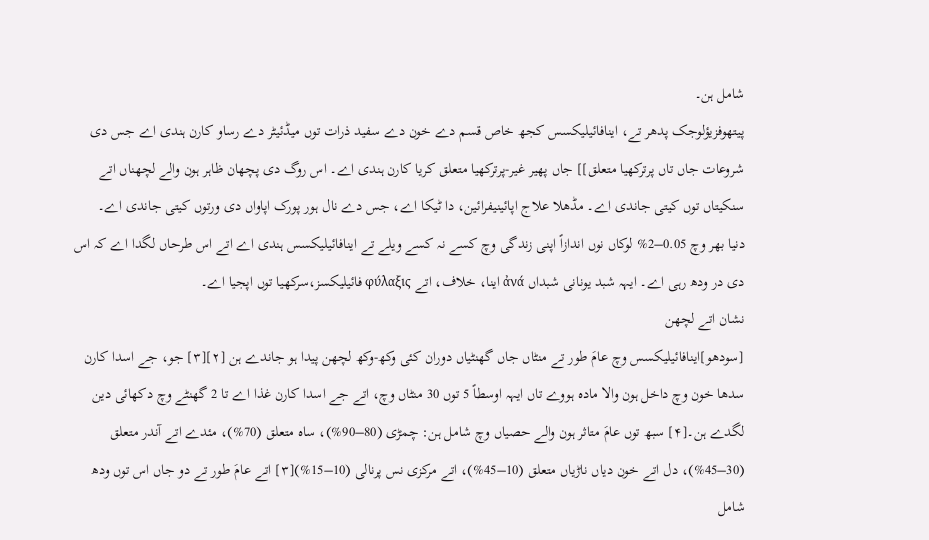شامل ہن۔
پیتھوفزیؤلوجک پدھر تے، اینافائیلیکسس کجھ خاص قسم دے خون دے سفید ذرات توں میڈئیٹر دے رساو کارن ہندی اے جس دی شروعات جاں تاں پرترکھیا متعلق]] جاں پھیر غیر-پرترکھیا متعلق کریا کارن ہندی اے۔ اس روگ دی پچھان ظاہر ہون والے لچھناں اتے سنکیتاں توں کیتی جاندی اے۔ مڈھلا علاج اپائینیفرائین، دا ٹیکا اے، جس دے نال ہور پورک اپاواں دی ورتوں کیتی جاندی اے۔
دنیا بھر وچ 0.05–2% لوکاں نوں اندازاً اپنی زندگی وچ کسے نہ کسے ویلے تے اینافائیلیکسس ہندی اے اتے اس طرحاں لگدا اے کہ اس دی در ودھ رہی اے۔ ایہہ شبد یونانی شبداں ἀνά اینا، خلاف، اتے φύλαξις فائیلیکسز،سرکھیا توں اپجیا اے۔
نشان اتے لچھن
[سودھو]اینافائیلیکسس وچ عامَ طور تے منٹاں جاں گھنٹیاں دوران کئی وکھ-وکھ لچھن پیدا ہو جاندے ہن [۲][۳] جو، جے اسدا کارن سدھا خون وچ داخل ہون والا مادہ ہووے تاں ایہہ اوسطاً 5 توں 30 منٹاں وچ، اتے جے اسدا کارن غذا اے تا 2 گھنٹے وچ دکھائی دین لگدے ہن۔[۴] سبھ توں عامَ متاثر ہون والے حصیاں وچ شامل ہن: چمڑی (80–90%)، ساہ متعلق (70%)، مئدے اتے آندر متعلق (30–45%)، دل اتے خون دیاں ناڑیاں متعلق (10–45%)، اتے مرکزی نس پرنالی (10–15%)[۳] اتے عامَ طور تے دو جاں اس توں ودھ شامل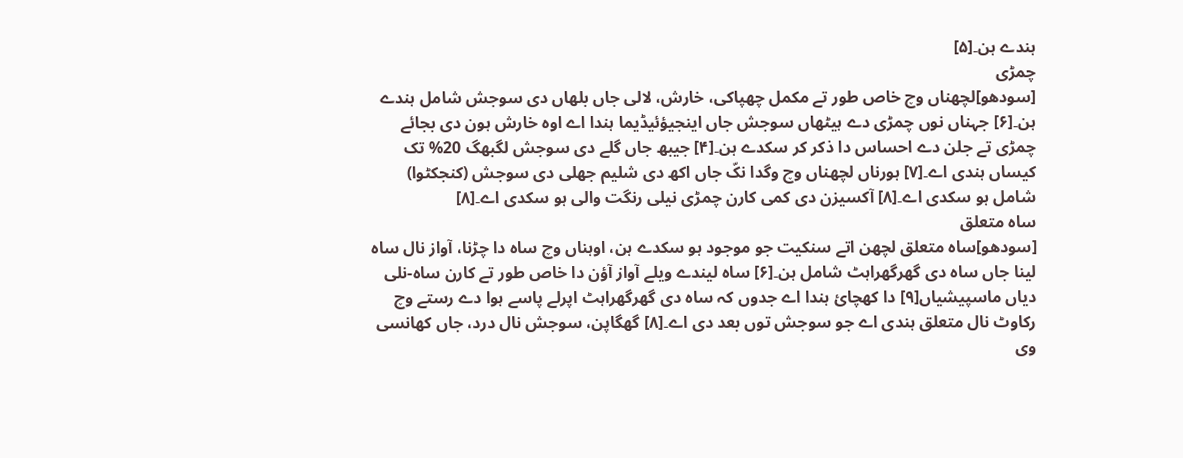ہندے ہن۔[۵]
چمڑی
[سودھو]لچھناں وچ خاص طور تے مکمل چھپاکی، خارش، لالی جاں بلھاں دی سوجش شامل ہندے ہن۔[۶] جہناں نوں چمڑی دے ہیٹھاں سوجش جاں اینجیؤئیڈیما ہندا اے اوہ خارش ہون دی بجائے چمڑی تے جلن دے احساس دا ذکر کر سکدے ہن۔[۴] جیبھ جاں گلے دی سوجش لگبھگ 20% تک کیساں ہندی اے۔[۷] ہورناں لچھناں وچ وگدا نکّ جاں اکھ دی شلیم جھلی دی سوجش (کنجکٹوا) شامل ہو سکدی اے۔[۸] آکسیزن دی کمی کارن چمڑی نیلی رنگت والی ہو سکدی اے۔[۸]
ساہ متعلق
[سودھو]ساہ متعلق لچھن اتے سنکیت جو موجود ہو سکدے ہن، اوہناں وچ ساہ دا چڑنا، آواز نال ساہ لینا جاں ساہ دی گھرگھراہٹ شامل ہن۔[۶] ساہ لیندے ویلے آواز آؤن دا خاص طور تے کارن ساہ-نلی دیاں ماسپیشیاں[۹] دا کھچائ ہندا اے جدوں کہ ساہ دی گھرگھراہٹ اپرلے پاسے ہوا دے رستے وچ رکاوٹ نال متعلق ہندی اے جو سوجش توں بعد دی اے۔[۸] گھگاپن، سوجش نال درد، جاں کھانسی وی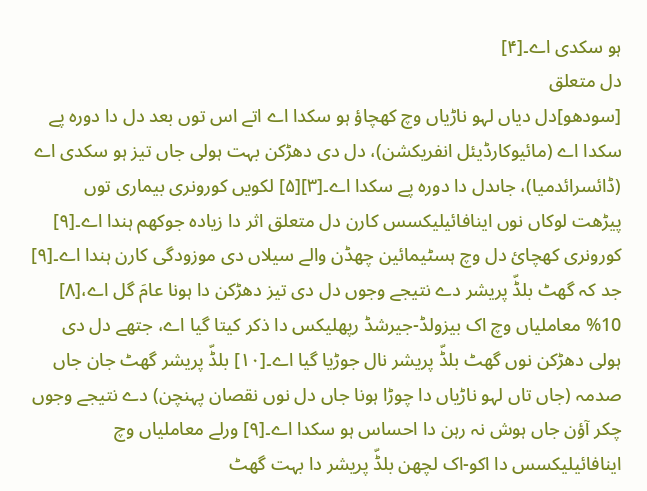ہو سکدی اے۔[۴]
دل متعلق
[سودھو]دل دیاں لہو ناڑیاں وچ کھچاؤ ہو سکدا اے اتے اس توں بعد دل دا دورہ پے سکدا اے (مائیوکارڈیئل انفریکشن)، دل دی دھڑکن بہت ہولی جاں تیز ہو سکدی اے (ڈائسرائدمیا)، جاںدل دا دورہ پے سکدا اے۔[۳][۵] لکویں کورونری بیماری توں پیڑھت لوکاں نوں اینافائیلیکسس کارن دل متعلق اثر دا زیادہ جوکھم ہندا اے۔[۹] کورونری کھچائ دل وچ ہسٹیمائین چھڈن والے سیلاں دی موزودگی کارن ہندا اے۔[۹] جد کہ گھٹ بلڈّ پریشر دے نتیجے وجوں دل دی تیز دھڑکن دا ہونا عامَ گل اے،[۸] 10% معاملیاں وچ اک بیزولڈ-جیرشڈ رپھلیکس دا ذکر کیتا گیا اے، جتھے دل دی ہولی دھڑکن نوں گھٹ بلڈّ پریشر نال جوڑیا گیا اے۔[۱۰] بلڈّ پریشر گھٹ جان جاں صدمہ (جاں تاں لہو ناڑیاں دا چوڑا ہونا جاں دل نوں نقصان پہنچن) دے نتیجے وجوں چکر آؤن جاں ہوش نہ رہن دا احساس ہو سکدا اے۔[۹] ورلے معاملیاں وچ اینافائیلیکسس دا اکو-اک لچھن بلڈّ پریشر دا بہت گھٹ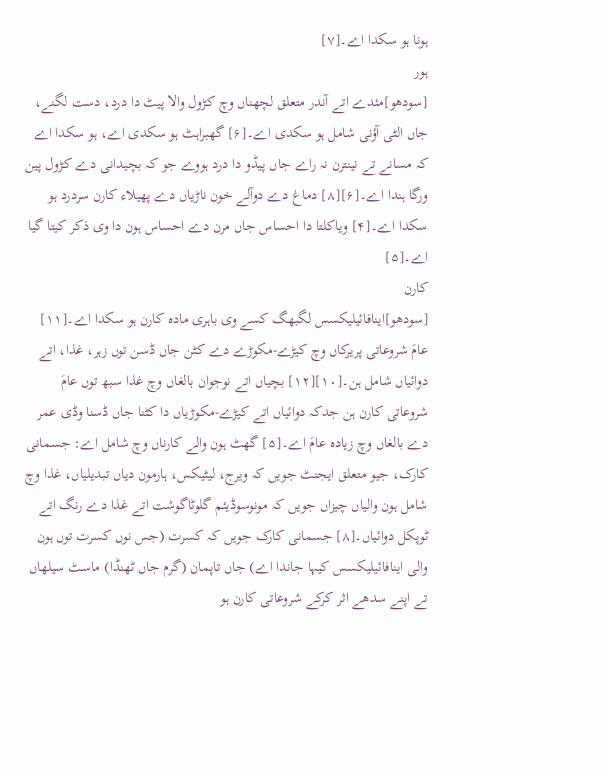ہونا ہو سکدا اے۔[۷]
ہور
[سودھو]مئدے اتے آندر متعلق لچھناں وچ کڑول والا پیٹ دا درد، دست لگنے، جاں الٹی آؤنی شامل ہو سکدی اے۔[۶] گھبراہٹ ہو سکدی اے، ہو سکدا اے کہ مسانے تے نینترن نہ راے جاں پیڈو دا درد ہووے جو کہ بچیدانی دے کڑول پین ورگا ہندا اے۔[۶][۸] دماغ دے دوآلے خون ناڑیاں دے پھیلاء کارن سردرد ہو سکدا اے۔[۴] ویاکلتا دا احساس جاں مرن دے احساس ہون دا وی ذکر کیتا گیا اے۔[۵]
کارن
[سودھو]اینافائیلیکسس لگبھگ کسے وی باہری مادہ کارن ہو سکدا اے۔[۱۱] عامَ شروعاتی پریرکاں وچ کیڑے-مکوڑے دے کٹن جاں ڈسن توں زہر، غذا، اتے دوائیاں شامل ہن۔[۱۰][۱۲] بچیاں اتے نوجوان بالغاں وچ غذا سبھ توں عامَ شروعاتی کارن ہن جدکہ دوائیاں اتے کیڑے-مکوڑیاں دا کٹنا جاں ڈسنا وڈی عمر دے بالغاں وچ زیادہ عامَ اے۔[۵] گھٹ ہون والے کارناں وچ شامل اے: جسمانی کارک، جیو متعلق ایجنٹ جویں کہ ویرج، لیٹیکس، ہارمون دیاں تبدیلیاں، غذا وچ شامل ہون والیاں چیزاں جویں کہ مونوسوڈیئم گلوٹاگوشت اتے غذا دے رنگ اتے ٹوپکل دوائیاں۔[۸] جسمانی کارک جویں کہ کسرت (جس نوں کسرت توں ہون والی اینافائیلیکسس کیہا جاندا اے) جاں تاپمان (گرم جاں ٹھنڈا) ماسٹ سیلھاں تے اپنے سدھے اثر کرکے شروعاتی کارن ہو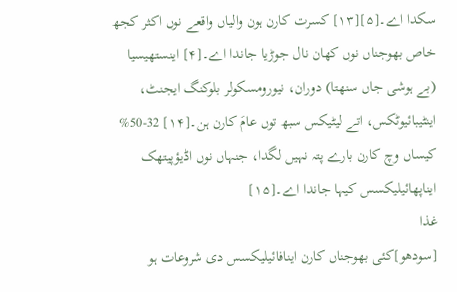سکدا اے۔[۵][۱۳] کسرت کارن ہون والیاں واقعے نوں اکثر کجھ خاص بھوجناں نوں کھان نال جوڑیا جاندا اے۔[۴] اینستھیسیا (بے ہوشی جاں سنھتا) دوران، نیورومسکولر بلوکنگ ایجنٹ، اینٹیبائیوٹکس، اتے لیٹیکس سبھ توں عامَ کارن ہن۔[۱۴] 32-50% کیساں وچ کارن بارے پتہ نہیں لگدا، جنہاں نوں اڈیؤپیتھک ایناپھائیلیکسس کیہا جاندا اے۔[۱۵]
غذا
[سودھو]کئی بھوجناں کارن اینافائیلیکسس دی شروعات ہو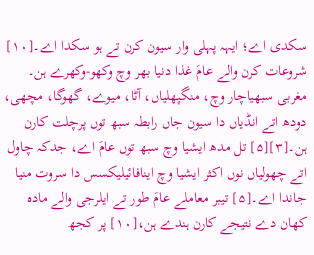سکدی اے؛ ایہہ پہلی وار سیون کرن تے ہو سکدا اے۔[۱۰] شروعات کرن والے عامَ غذا دنیا بھر وچ وکھو-وکھرے ہن۔ مغربی سبھیاچار وچ، منگپھلیاں، آٹا، میوے، گھوگا، مچھی، دودھ اتے انڈیاں دا سیون جاں رابطہ سبھ توں پرچلت کارن ہن۔[۳][۵] تل مدھ ایشیا وچ سبھ توں عامَ اے، جدکہ چاول اتے چھولیاں نوں اکثر ایشیا وچ اینافائیلیکسس دا سروت منیا جاندا اے۔[۵] تیبر معاملے عامَ طور تے ایلرجی والے مادہ کھان دے نتیجے کارن ہندے ہن،[۱۰] پر کجھ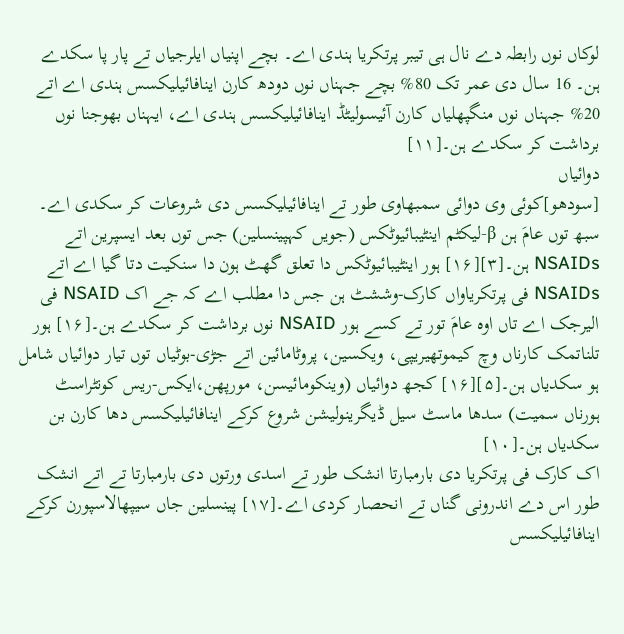لوکاں نوں رابطہ دے نال ہی تیبر پرتکریا ہندی اے۔ بچے اپنیاں ایلرجیاں تے پار پا سکدے ہن۔ 16 سال دی عمر تک 80% بچے جہناں نوں دودھ کارن اینافائیلیکسس ہندی اے اتے 20% جہناں نوں منگپھلیاں کارن آئیسولیٹڈ اینافائیلیکسس ہندی اے، ایہناں بھوجنا نوں برداشت کر سکدے ہن۔[۱۱]
دوائیاں
[سودھو]کوئی وی دوائی سمبھاوی طور تے اینافائیلیکسس دی شروعات کر سکدی اے۔ سبھ توں عامَ ہن β-لیکٹم اینٹیبائیوٹکس (جویں کہپینسلین) جس توں بعد ایسپرین اتے NSAIDs ہن۔[۳][۱۶] ہور اینٹیبائیوٹکس دا تعلق گھٹ ہون دا سنکیت دتا گیا اے اتے NSAIDs فی پرتکریاواں کارک-وششٹ ہن جس دا مطلب اے کہ جے اک NSAID فی الیرجک اے تاں اوہ عامَ تور تے کسے ہور NSAID نوں برداشت کر سکدے ہن۔[۱۶] ہور تلناتمک کارناں وچ کیموتھیریپی، ویکسین، پروٹامائین اتے جڑی-بوٹیاں توں تیار دوائیاں شامل ہو سکدیاں ہن۔[۵][۱۶] کجھ دوائیاں (وینکومائیسن، مورپھن،ایکس-ریس کونٹراسٹ ہورناں سمیت) سدھا ماسٹ سیل ڈیگرینولیشن شروع کرکے اینافائیلیکسس دھا کارن بن سکدیاں ہن۔[۱۰]
اک کارک فی پرتکریا دی بارمبارتا انشک طور تے اسدی ورتوں دی بارمبارتا تے اتے انشک طور اس دے اندرونی گناں تے انحصار کردی اے۔[۱۷] پینسلین جاں سیپھالاسپورن کرکے اینافائیلیکسس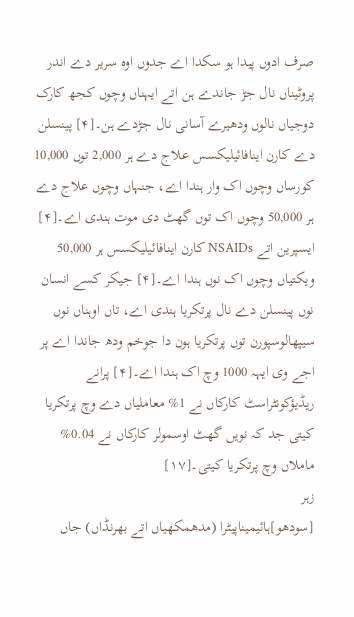صرف ادوں پیدا ہو سکدا اے جدوں اوہ سریر دے اندر پروٹیناں نال جڑ جاندے ہن اتے ایہناں وچوں کجھ کارک دوجیاں نالوں ودھیرے آسانی نال جڑدے ہن۔[۴] پینسلن دے کارن اینافائیلیکسس علاج دے ہر 2,000 توں 10,000 کورساں وچوں اک وار ہندا اے، جنہاں وچوں علاج دے ہر 50,000 وچوں اک توں گھٹ دی موت ہندی اے۔[۴] ایسپرین اتے NSAIDs کارن اینافائیلیکسس ہر 50,000 ویکتیاں وچوں اک نوں ہندا اے۔[۴] جیکر کسے انسان نوں پینسلن دے نال پرتکریا ہندی اے، تاں اوہناں نوں سیپھالوسپورن توں پرتکریا ہون دا جوخم ودھ جاندا اے پر اجے وی ایہہ 1000 وچ اک ہندا اے۔[۴] پرانے ریڈیؤکونٹراسٹ کارکاں نے 1% معاملیاں دے وچ پرتکریا کیتی جد کہ نویں گھٹ اوسمولر کارکاں نے 0.04% ماملاں وچ پرتکریا کیتی۔[۱۷]
زہر
[سودھو]ہائیمیناپیٹرا (مدھمکھیاں اتے بھرنڈاں) جاں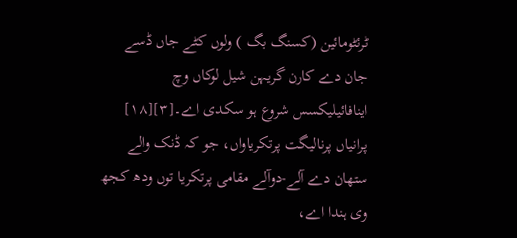ٹرئٹومائین (کسنگ بگ ) ولوں کٹے جاں ڈسے جان دے کارن گریہن شیل لوکاں وچ اینافائیلیکسس شروع ہو سکدی اے۔[۳][۱۸] پرانیاں پرنالیگت پرتکریاواں، جو کہ ڈنک والے ستھان دے آلے-دوآلے مقامی پرتکریا توں ودھ کجھ وی ہندا اے،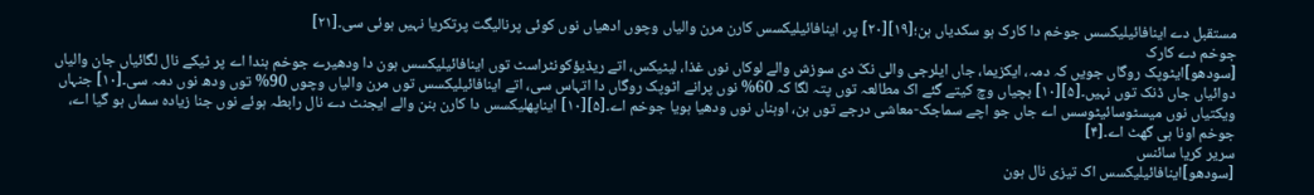مستقبل دے اینافائیلیکسس جوخم دا کارک ہو سکدیاں ہن؛[۱۹][۲۰] پر، اینافائیلیکسس کارن مرن والیاں وچوں ادھیاں نوں کوئی پرنالیگت پرتکریا نہیں ہوئی سی۔[۲۱]
جوخم دے کارک
[سودھو]ایٹوپک روگاں جویں کہ دمہ، ایکزیما، جاں ایلرجی والی نکّ دی سوزش والے لوکاں نوں غذا، لیٹیکس، اتے ریڈیؤکونٹراسٹ توں اینافائیلیکسس ہون دا ودھیرے جوخم ہندا اے پر ٹیکے نال لگائیاں جان والیاں دوائیاں جاں ڈنک توں نہیں۔[۵][۱۰] بچیاں وچ کیتے گئے اک مطالعہ توں پتہ لگا کہ 60% نوں پرانے اٹوپک روگاں دا اتہاس سی، اتے اینافائیلیکسس توں مرن والیاں وچوں 90% توں ودھ نوں دمہ سی۔[۱۰] جنہاں ویکتیاں نوں میسٹوسائیٹوسس اے جاں جو اچے سماجک-معاشی درجے توں ہن، اوہناں نوں ودھیا ہویا جوخم اے۔[۵][۱۰] ایناپھلیکسس دا کارن بنن والے ایجنٹ دے نال رابطہ ہوئے نوں جنا زیادہ سماں ہو گیا اے، جوخم اونا ہی گھٹ اے۔[۴]
سریر کریا سائنس
[سودھو]اینافائیلیکسس اک تیزی نال ہون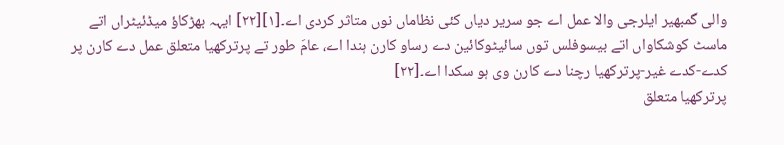والی گمبھیر ایلرجی والا عمل اے جو سریر دیاں کئی نظاماں نوں متاثر کردی اے۔[۱][۲۲] ایہہ بھڑکاؤ میڈئیٹراں اتے ماسٹ کوشکاواں اتے بیسوفلس توں سائیٹوکائین دے رساو کارن ہندا اے، عامَ طور تے پرترکھیا متعلق عمل دے کارن پر کدے-کدے غیر-پرترکھیا رچنا دے کارن وی ہو سکدا اے۔[۲۲]
پرترکھیا متعلق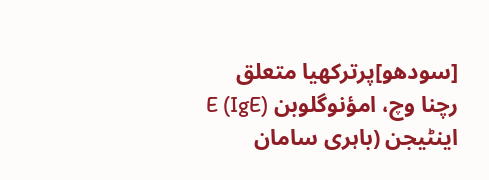[سودھو]پرترکھیا متعلق رچنا وچ، امؤنوگلوبن E (IgE) اینٹیجن (باہری سامان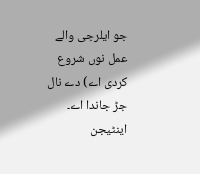جو ایلرجی والے عمل نوں شروع کردی اے) دے نال جڑ جاندا اے۔ اینٹیجن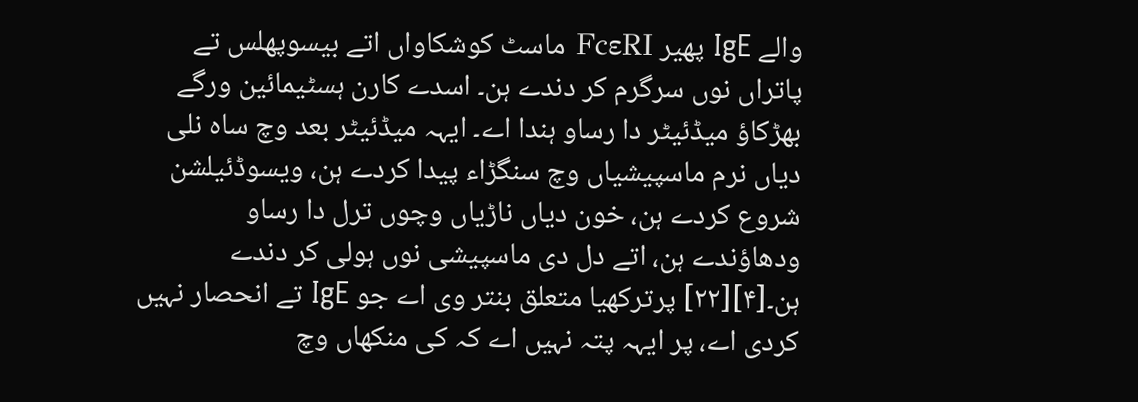والے IgE پھیر FcεRI ماسٹ کوشکاواں اتے بیسوپھلس تے پاتراں نوں سرگرم کر دندے ہن۔ اسدے کارن ہسٹیمائین ورگے بھڑکاؤ میڈئیٹر دا رساو ہندا اے۔ ایہہ میڈئیٹر بعد وچ ساہ نلی دیاں نرم ماسپیشیاں وچ سنگڑاء پیدا کردے ہن، ویسوڈئیلشن شروع کردے ہن، خون دیاں ناڑیاں وچوں ترل دا رساو ودھاؤندے ہن، اتے دل دی ماسپیشی نوں ہولی کر دندے ہن۔[۴][۲۲] پرترکھیا متعلق بنتر وی اے جو IgE تے انحصار نہیں کردی اے، پر ایہہ پتہ نہیں اے کہ کی منکھاں وچ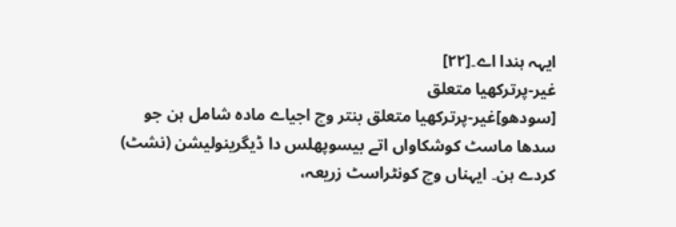ایہہ ہندا اے۔[۲۲]
غیر-پرترکھیا متعلق
[سودھو]غیر-پرترکھیا متعلق بنتر وچ اجیاے مادہ شامل ہن جو سدھا ماسٹ کوشکاواں اتے بیسوپھلس دا ڈیگرینولیشن (نشٹ) کردے ہن۔ ایہناں وچ کونٹراسٹ زریعہ،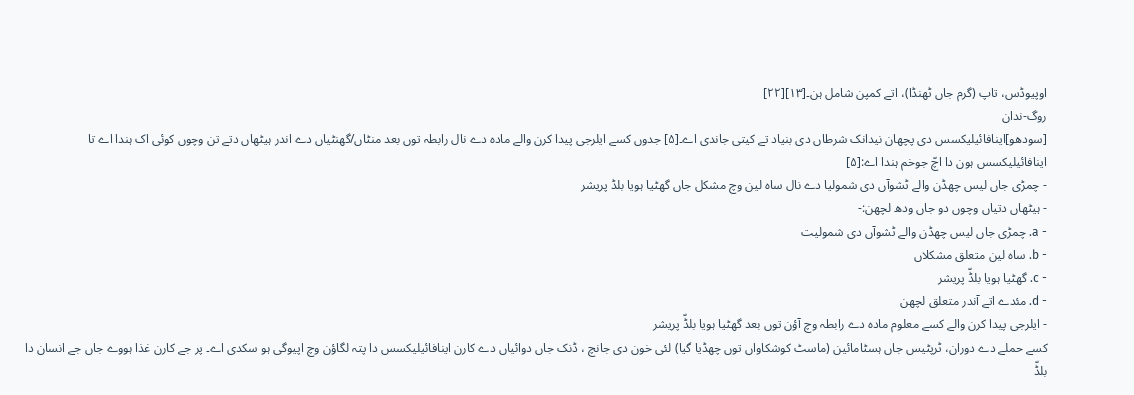اوپیوڈس، تاپ (گرم جاں ٹھنڈا)، اتے کمپن شامل ہن۔[۱۳][۲۲]
روگ-ندان
[سودھو]اینافائیلیکسس دی پچھان نیدانک شرطاں دی بنیاد تے کیتی جاندی اے۔[۵] جدوں کسے ایلرجی پیدا کرن والے مادہ دے نال رابطہ توں بعد منٹاں/گھنٹیاں دے اندر ہیٹھاں دتے تن وچوں کوئی اک ہندا اے تا اینافائیلیکسس ہون دا اچّ جوخم ہندا اے:[۵]
- چمڑی جاں لیس چھڈن والے ٹشوآں دی شمولیا دے نال ساہ لین وچ مشکل جاں گھٹیا ہویا بلڈ پریشر
- ہیٹھاں دتیاں وچوں دو جاں ودھ لچھن:-
- a. چمڑی جاں لیس چھڈن والے ٹشوآں دی شمولیت
- b. ساہ لین متعلق مشکلاں
- c. گھٹیا ہویا بلڈّ پریشر
- d. مئدے اتے آندر متعلق لچھن
- ایلرجی پیدا کرن والے کسے معلوم مادہ دے رابطہ وچ آؤن توں بعد گھٹیا ہویا بلڈّ پریشر
کسے حملے دے دوران، ٹرپٹیس جاں ہسٹامائین (ماسٹ کوشکاواں توں چھڈیا گیا) لئی خون دی جانچ ، ڈنک جاں دوائیاں دے کارن اینافائیلیکسس دا پتہ لگاؤن وچ اپیوگی ہو سکدی اے۔ پر جے کارن غذا ہووے جاں جے انسان دا بلڈّ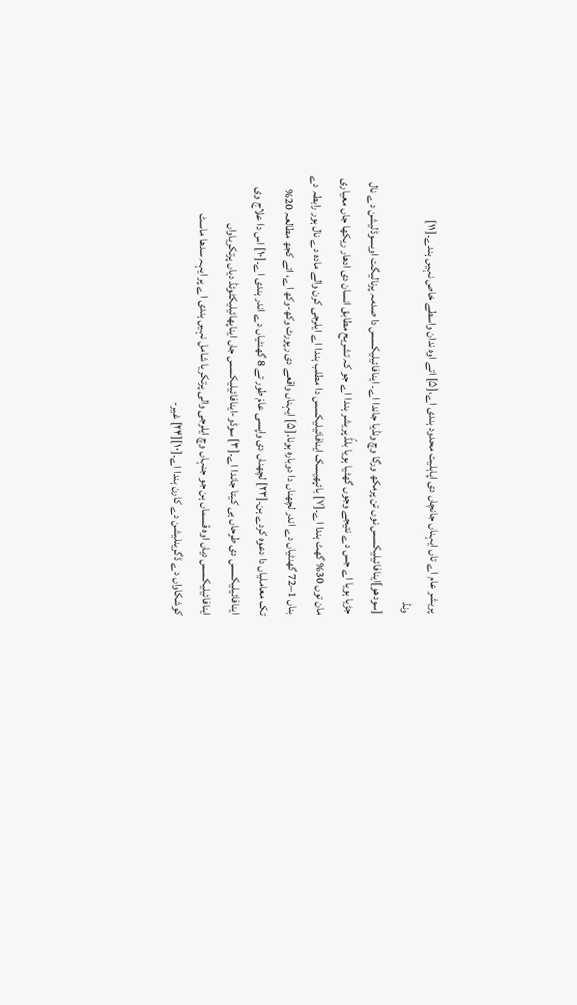پریشر عام اے تاں ایہناں جانچاں دی اپاہلیت محدود ہندی اے،[۵] اتے اوہ ندان واسطے خاص نہیں ہندے۔[۱۱]
ونڈ
[سودھو]اینافائیلیکسس نوں تن پرمکھ ورگا وچ ونڈیا جاندا اے۔ اینافائیلیکسس دا صدمہ پرنالیگت اویسوڈلیشن دے نال جڑیا ہویا اے جس دے نتیجے وجوں گھٹیا ہویا بلڈّ پریشر ہندا اے جو کہ تشریح مطابق انسان دی ادھار ریکھا جاں معیاری مان توں 30% گھٹ ہندا اے۔[۷] بائپھیسک اینافائیلیکسس دا مطلب ہندا اے ایلرجی کرن والے مادہ دے نال ہور رابطہ دے بناں 1–72 گھنٹیاں دے اندر لچھناں دا دوبارہ ہونا۔[۵] ایہناں واقعے دی رپورٹ وکھ-وکھ اے، اتے کجھ مطالعہ 20% تک معاملیاں دا دعوہ کردے ہن۔[۲۳] لچھناں دی واپسی عامَ طور تے 8 گھنٹیاں دے اندر ہندی اے۔[۱۰] اس دا علاج وی اینافائیلیکسس دی طرحاں ہی کیتا جاندا اے۔[۳] سوڈو-اینافائیلیکسس جاں ایناپھائیلیکٹوئڈ دیاں پرتکریاواں اینافائیلیکسس دیاں اوہ قسماں ہن جو جنہاں وچ ایلرجی والی پرتکریا شامل نہیں ہندی اے پر ایہہ سدھا ماسٹ کوشکاواں دے ڈگرینلیشن دے کارن ہندا اے۔[۱۰][۲۴] غیر-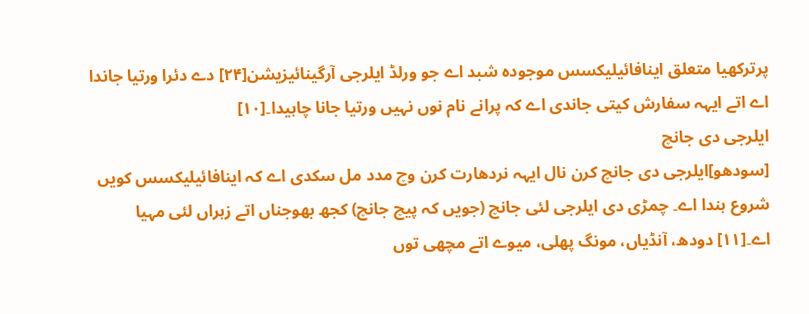پرترکھیا متعلق اینافائیلیکسس موجودہ شبد اے جو ورلڈ ایلرجی آرگینائیزیشن[۲۴] دے دئرا ورتیا جاندا اے اتے ایہہ سفارش کیتی جاندی اے کہ پرانے نام نوں نہیں ورتیا جانا چاہیدا۔[۱۰]
ایلرجی دی جانچ
[سودھو]ایلرجی دی جانچ کرن نال ایہہ نردھارت کرن وچ مدد مل سکدی اے کہ اینافائیلیکسس کویں شروع ہندا اے۔ چمڑی دی ایلرجی لئی جانچ (جویں کہ پیچ جانچ) کجھ بھوجناں اتے زہراں لئی مہیا اے۔[۱۱] دودھ، آنڈیاں، مونگ پھلی، میوے اتے مچھی توں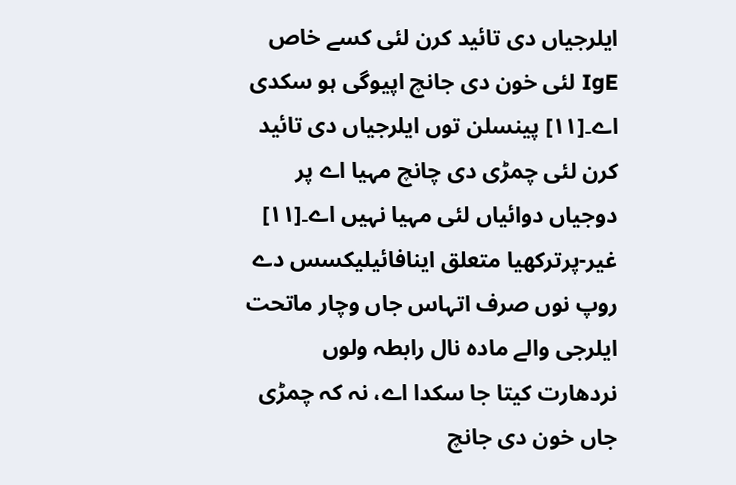ایلرجیاں دی تائید کرن لئی کسے خاص IgE لئی خون دی جانچ اپیوگی ہو سکدی اے۔[۱۱] پینسلن توں ایلرجیاں دی تائید کرن لئی چمڑی دی چانچ مہیا اے پر دوجیاں دوائیاں لئی مہیا نہیں اے۔[۱۱] غیر-پرترکھیا متعلق اینافائیلیکسس دے روپ نوں صرف اتہاس جاں وچار ماتحت ایلرجی والے مادہ نال رابطہ ولوں نردھارت کیتا جا سکدا اے، نہ کہ چمڑی جاں خون دی جانچ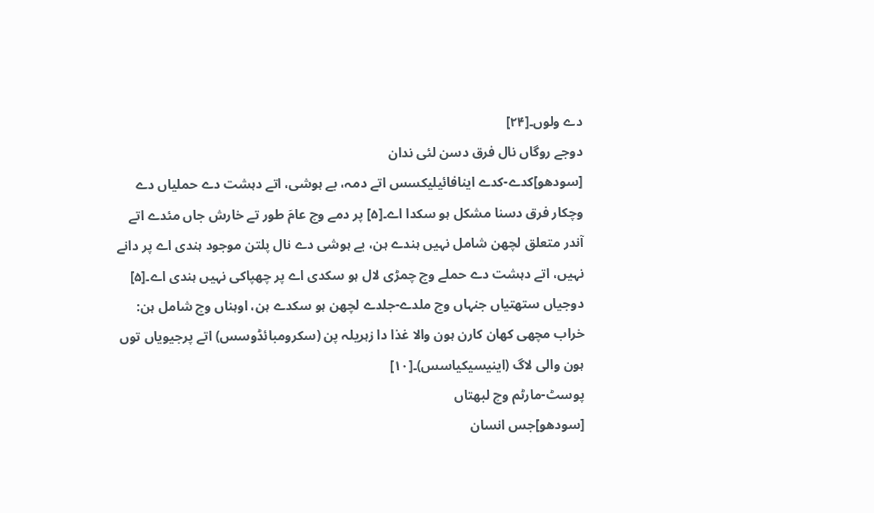دے ولوں۔[۲۴]
دوجے روگاں نال فرق دسن لئی ندان
[سودھو]کدے-کدے اینافائیلیکسس اتے دمہ، بے ہوشی، اتے دہشت دے حملیاں دے وچکار فرق دسنا مشکل ہو سکدا اے۔[۵] پر دمے وچ عامَ طور تے خارش جاں مئدے اتے آندر متعلق لچھن شامل نہیں ہندے ہن، بے ہوشی دے نال پلتن موجود ہندی اے پر دانے نہیں، اتے دہشت دے حملے وچ چمڑی لال ہو سکدی اے پر چھپاکی نہیں ہندی اے۔[۵] دوجیاں ستھتیاں جنہاں وچ ملدے-جلدے لچھن ہو سکدے ہن، اوہناں وچ شامل ہن: خراب مچھی کھان کارن ہون والا غذا دا زہریلہ پن (سکرومبائڈوسس) اتے پرجیویاں توں ہون والی لاگ (اینیسیکیاسس)۔[۱۰]
پوسٹ-مارٹم وچ لبھتاں
[سودھو]جس انسان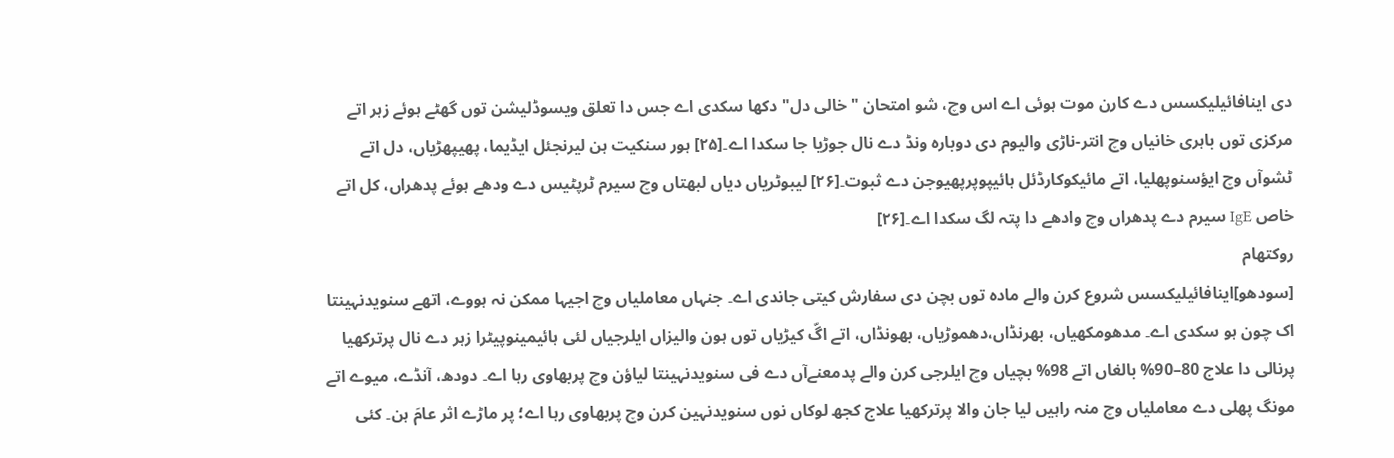دی اینافائیلیکسس دے کارن موت ہوئی اے اس وچ، شو امتحان "خالی دل" دکھا سکدی اے جس دا تعلق ویسوڈلیشن توں گھٹے ہوئے زہر اتے مرکزی توں باہری خانیاں وچ انتر-ناڑی والیوم دی دوبارہ ونڈ دے نال جوڑیا جا سکدا اے۔[۲۵] ہور سنکیت ہن لیرنجئل ایڈیما، پھیپھڑیاں، دل اتے ٹشوآں وچ ایؤسنوپھلیا، اتے مائیکوکارڈئل ہائیپوپرپھیوجن دے ثبوت۔[۲۶] لیبوٹریاں دیاں لبھتاں وچ سیرم ٹرپٹیس دے ودھے ہوئے پدھراں، کل اتے خاص IgE سیرم دے پدھراں وچ وادھے دا پتہ لگ سکدا اے۔[۲۶]
روکتھام
[سودھو]اینافائیلیکسس شروع کرن والے مادہ توں بچن دی سفارش کیتی جاندی اے۔ جنہاں معاملیاں وچ اجیہا ممکن نہ ہووے، اتھے سنویدنہینتا اک چون ہو سکدی اے۔ مدھومکھیاں، بھرنڈاں،دھموڑیاں، بھونڈاں، اتے اگّ کیڑیاں توں ہون والیزاں ایلرجیاں لئی ہائیمینوپیٹرا زہر دے نال پرترکھیا پرنالی دا علاج 80–90% بالغاں اتے 98% بچیاں وچ ایلرجی کرن والے پدمعنےآں دے فی سنویدنہینتا لیاؤن وچ پربھاوی رہا اے۔ دودھ، آنڈے، میوے اتے مونگ پھلی دے معاملیاں وچ منہ راہیں لیا جان والا پرترکھیا علاج کجھ لوکاں نوں سنویدنہین کرن وچ پربھاوی رہا اے؛ پر ماڑے اثر عامَ ہن۔ کئی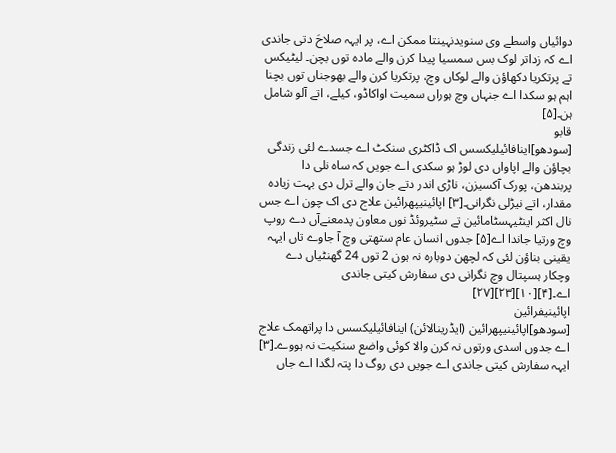دوائیاں واسطے وی سنویدنہینتا ممکن اے، پر ایہہ صلاحَ دتی جاندی اے کہ زداتر لوک بس سمسیا پیدا کرن والے مادہ توں بچن۔ لیٹیکس تے پرتکریا دکھاؤن والے لوکاں وچ، پرتکریا کرن والے بھوجناں توں بچنا اہم ہو سکدا اے جنہاں وچ ہوراں سمیت اواکاڈو، کیلے، اتے آلو شامل ہن۔[۵]
قابو
[سودھو]اینافائیلیکسس اک ڈاکٹری سنکٹ اے جسدے لئی زندگی بچاؤن والے اپاواں دی لوڑ ہو سکدی اے جویں کہ ساہ نلی دا پربندھن، پورک آکسیزن، ناڑی اندر دتے جان والے ترل دی بہت زیادہ مقدار، اتے نیڑلی نگرانی۔[۳] اپائینیپھرائین علاج دی اک چون اے جس نال اکثر اینٹیہسٹامائین تے سٹیروئڈ نوں معاون پدمعنےآں دے روپ وچ ورتیا جاندا اے[۵] جدوں انسان عام ستھتی وچ آ جاوے تاں ایہہ یقینی بناؤن لئی کہ لچھن دوبارہ نہ ہون 2 توں 24 گھنٹیاں دے وچکار ہسپتال وچ نگرانی دی سفارش کیتی جاندی اے۔[۴][۱۰][۲۳][۲۷]
اپائینیفرائین
[سودھو]اپائینیپھرائین (ایڈرینالائن) اینافائیلیکسس دا پراتھمک علاج اے جدوں اسدی ورتوں نہ کرن والا کوئی واضع سنکیت نہ ہووے۔[۳] ایہہ سفارش کیتی جاندی اے جویں دی روگ دا پتہ لگدا اے جاں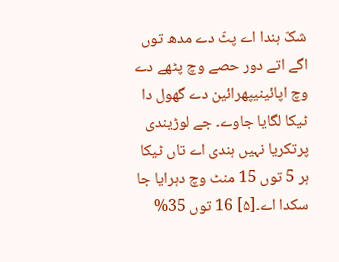شکّ ہندا اے پٹّ دے مدھ توں اگے اتے دور حصے وچ پٹھے دے وچ اپائینیپھرائین دے گھول دا ٹیکا لگایا جاوے۔ جے لوڑیندی پرتکریا نہیں ہندی اے تاں ٹیکا ہر 5 توں 15 منٹ وچ دہرایا جا سکدا اے۔[۵] 16 توں 35%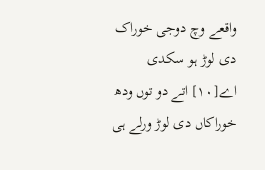واقعے وچ دوجی خوراک دی لوڑ ہو سکدی اے[۱۰] اتے دو توں ودھ خوراکاں دی لوڑ ورلے ہی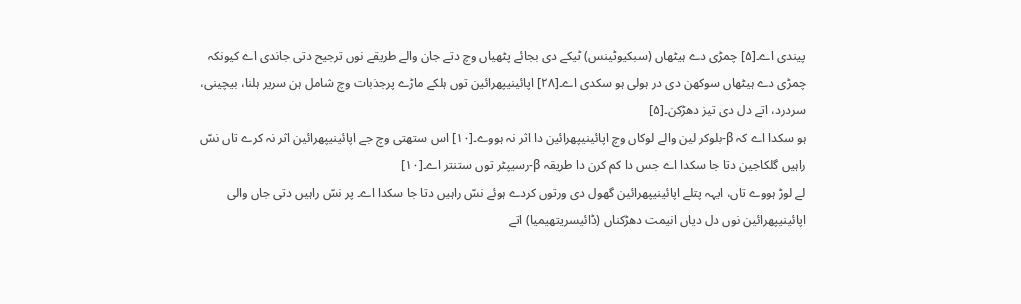پیندی اے۔[۵] چمڑی دے ہیٹھاں (سبکیوٹینس) ٹیکے دی بجائے پٹھیاں وچ دتے جان والے طریقے نوں ترجیح دتی جاندی اے کیونکہ چمڑی دے ہیٹھاں سوکھن دی در ہولی ہو سکدی اے۔[۲۸] اپائینیپھرائین توں ہلکے ماڑے پرجذبات وچ شامل ہن سریر ہلنا، بیچینی، سردرد، اتے دل دی تیز دھڑکن۔[۵]
ہو سکدا اے کہ β-بلوکر لین والے لوکاں وچ اپائینیپھرائین دا اثر نہ ہووے۔[۱۰] اس ستھتی وچ جے اپائینیپھرائین اثر نہ کرے تاں نسّ راہیں گلکاجین دتا جا سکدا اے جس دا کم کرن دا طریقہ β-رسیپٹر توں ستنتر اے۔[۱۰]
لے لوڑ ہووے تاں، ایہہ پتلے اپائینیپھرائین گھول دی ورتوں کردے ہوئے نسّ راہیں دتا جا سکدا اے۔ پر نسّ راہیں دتی جاں والی اپائینیپھرائین نوں دل دیاں انیمت دھڑکناں (ڈائیسریتھیمیا) اتے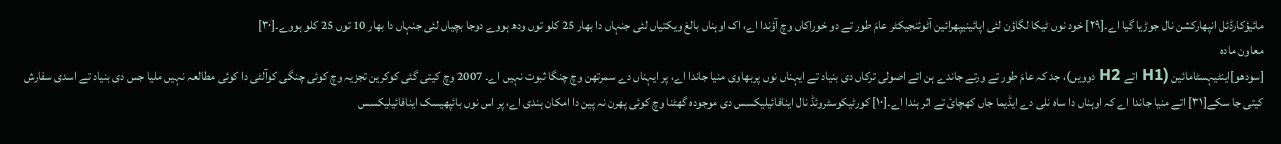مائیؤکارڈئل انپھارکشن نال جوڑیا گیا اے۔[۲۹] خود نوں ٹیکا لگاؤن لئی اپائینیپھرائین آٹوئنجیکٹر عامَ طور تے دو خوراکاں وچ آؤندا اے، اک اوہناں بالغ ویکتیاں لئی جنہاں دا بھار 25 کلو توں ودھ ہووے دوجا بچیاں لئی جنہاں دا بھار 10 توں 25 کلو ہووے۔[۳۰]
معاون مادہ
[سودھو]اینٹیہسٹامائین (H1 اتے H2 دوویں)، جد کہ عامَ طور تے ورتے جاندے ہن اتے اصولی ترکاں دی بنیاد تے ایہناں نوں پربھاوی منیا جاندا اے، پر ایہناں دے سمرتھن وچ چنگا ثبوت نہیں اے۔ 2007 وچ کیتی گئی کوکرین تجزیہ وچ کوئی چنگی کوآلٹی دا کوئی مطالعہ نہیں ملیا جس دی بنیاد تے اسدی سفارش کیتی جا سکے[۳۱] اتے منیا جاندا اے کہ اوہناں دا ساہ نلی دے ایڈیما جاں کھچائ تے اثر ہندا اے۔[۱۰] کورٹیکوسٹروئڈ نال اینافائیلیکسس دی موجودہ گھٹنا وچ کوئی پھرن نہ پین دا امکان ہندی اے، پر اس نوں بائپھیسک اینافائیلیکسس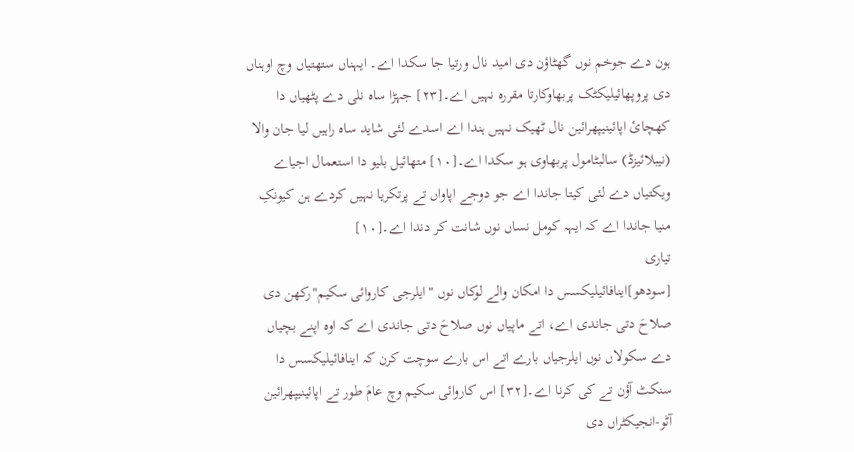ہون دے جوخم نوں گھٹاؤن دی امید نال ورتیا جا سکدا اے۔ ایہناں ستھتیاں وچ اوہناں دی پروپھائیلیکٹک پربھاوکارتا مقررہ نہیں اے۔[۲۳] جہڑا ساہ نلی دے پٹھیاں دا کھچائ اپائینیپھرائین نال ٹھیک نہیں ہندا اے اسدے لئی شاید ساہ راہیں لیا جان والا (نیبلائیزڈ) سالبٹامول پربھاوی ہو سکدا اے۔[۱۰] متھائیل بلیو دا استعمال اجیاے ویکتیاں دے لئی کیتا جاندا اے جو دوجے اپاواں تے پرتکریا نہیں کردے ہن کیونکِ منیا جاندا اے کہ ایہہ کومل نساں نوں شانت کر دندا اے۔[۱۰]
تیاری
[سودھو]اینافائیلیکسس دا امکان والے لوکاں نوں "ایلرجی کاروائی سکیم"رکھن دی صلاحَ دتی جاندی اے، اتے ماپیاں نوں صلاحَ دتی جاندی اے کہ اوہ اپنے بچیاں دے سکولاں نوں ایلرجیاں بارے اتے اس بارے سوچت کرن کہ اینافائیلیکسس دا سنکٹ آؤن تے کی کرنا اے۔[۳۲] اس کاروائی سکیم وچ عامَ طور تے اپائینیپھرائین آٹو-انجیکٹراں دی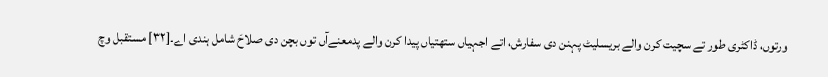ورتوں، ڈاکٹری طور تے سچیت کرن والے بریسلیٹ پہنن دی سفارش، اتے اجہیاں ستھتیاں پیدا کرن والے پدمعنےآں توں بچن دی صلاحَ شامل ہندی اے۔[۳۲] مستقبل وچ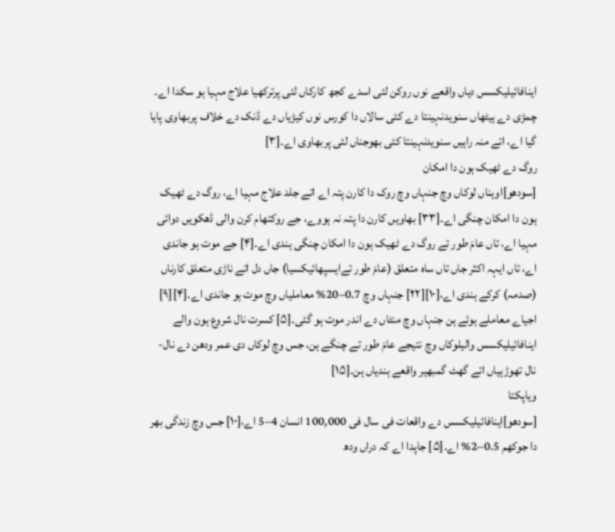اینافائیلیکسس دیاں واقعے نوں روکن لئی اسدے کجھ کارکاں لئی پرترکھیا علاج مہیا ہو سکدا اے۔ چمڑی دے ہیٹھاں سنویدنہینتا دے کئی سالاں دا کورس نوں کیڑیاں دے ڈنک دے خلاف پربھاوی پایا گیا اے، اتے منہ راہیں سنویدنہینتا کئی بھوجناں لئی پربھاوی اے۔[۳]
روگ دے ٹھیک ہون دا امکان
[سودھو]اوہناں لوکاں وچ جنہاں وچ روک دا کارن پتہ اے اتے جلد علاج مہیا اے، روگ دے ٹھیک ہون دا امکان چنگی اے۔[۳۳] بھاویں کارن دا پتہ نہ ہووے، جے روکتھام کرن والی ڈھکویں دوائی مہیا اے، تاں عامَ طور تے روگ دے ٹھیک ہون دا امکان چنگی ہندی اے۔[۴] جے موت ہو جاندی اے، تاں ایہہ اکثر جاں تاں ساہ متعلق (عامَ طور تےایسپھائیکسیا) جاں دل اتے ناڑی متعلق کارناں (صدمہ) کرکے ہندی اے،[۱۰][۲۲] جنہاں وچ 0.7–20% معاملیاں وچ موت ہو جاندی اے۔[۴][۹] اجیاے معاملے ہوئے ہن جنہاں وچ منٹاں دے اندر موت ہو گئی۔[۵] کسرت نال شروع ہون والے اینافائیلیکسس والیلوکاں وچ نتیجے عامَ طور تے چنگے ہن، جس وچ لوکاں دی عمر ودھن دے نال-نال تھوڑہیاں اتے گھٹ گمبھیر واقعے ہندیاں ہن۔[۱۵]
ویاپکتا
[سودھو]اینافائیلیکسس دے واقعات فی سال فی 100,000 انسان 4–5 اے،[۱۰] جس وچ زندگی بھر دا جوکھم 0.5–2% اے۔[۵] جاپدا اے کہ دراں ودھ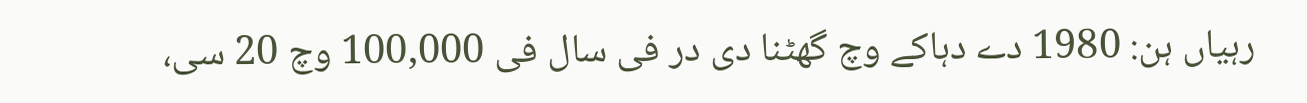رہیاں ہن: 1980 دے دہاکے وچ گھٹنا دی در فی سال فی 100,000 وچ 20 سی،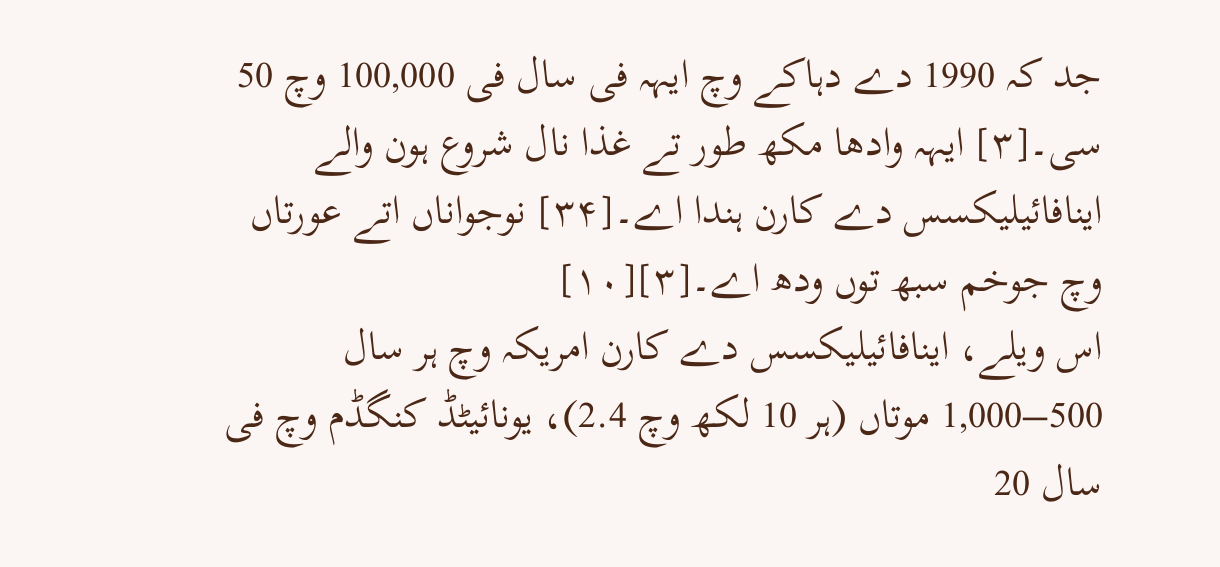جد کہ 1990 دے دہاکے وچ ایہہ فی سال فی 100,000 وچ 50 سی۔[۳] ایہہ وادھا مکھ طور تے غذا نال شروع ہون والے اینافائیلیکسس دے کارن ہندا اے۔[۳۴] نوجواناں اتے عورتاں وچ جوخم سبھ توں ودھ اے۔[۳][۱۰]
اس ویلے، اینافائیلیکسس دے کارن امریکہ وچ ہر سال 500–1,000 موتاں (ہر 10 لکھ وچ 2.4)، یونائیٹڈ کنگڈم وچ فی سال 20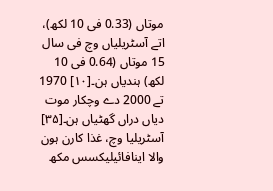موتاں (0.33 فی 10 لکھ)، اتے آسٹریلیاں وچ فی سال 15 موتاں (0.64 فی 10 لکھ) ہندیاں ہن۔[۱۰] 1970 تے 2000 دے وچکار موت دیاں دراں گھٹیاں ہن۔[۳۵] آسٹریلیا وچ، غذا کارن ہون والا اینافائیلیکسس مکھ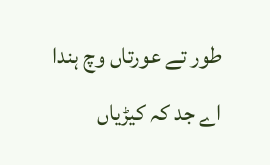طور تے عورتاں وچ ہندا اے جد کہ کیڑیاں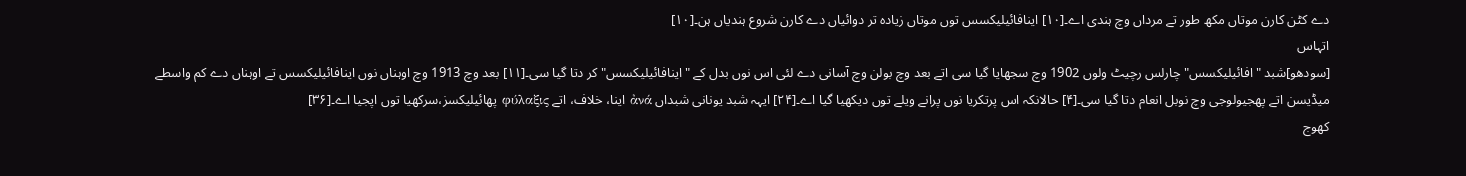دے کٹن کارن موتاں مکھ طور تے مرداں وچ ہندی اے۔[۱۰] اینافائیلیکسس توں موتاں زیادہ تر دوائیاں دے کارن شروع ہندیاں ہن۔[۱۰]
اتہاس
[سودھو]شبد "افائیلیکسس" چارلس رچیٹ ولوں 1902 وچ سجھایا گیا سی اتے بعد وچ بولن وچ آسانی دے لئی اس نوں بدل کے "اینافائیلیکسس" کر دتا گیا سی۔[۱۱] بعد وچ 1913 وچ اوہناں نوں اینافائیلیکسس تے اوہناں دے کم واسطے میڈیسن اتے پھجیولوجی وچ نوبل انعام دتا گیا سی۔[۴] حالانکہ اس پرتکریا نوں پرانے ویلے توں دیکھیا گیا اے۔[۲۴] ایہہ شبد یونانی شبداں ἀνά اینا، خلاف، اتے φύλαξις پھائیلیکسز،سرکھیا توں اپجیا اے۔[۳۶]
کھوج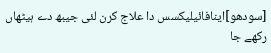[سودھو]اینافائیلیکسس دا علاج کرن لئی جیبھ دے ہیٹھاں رکھے جا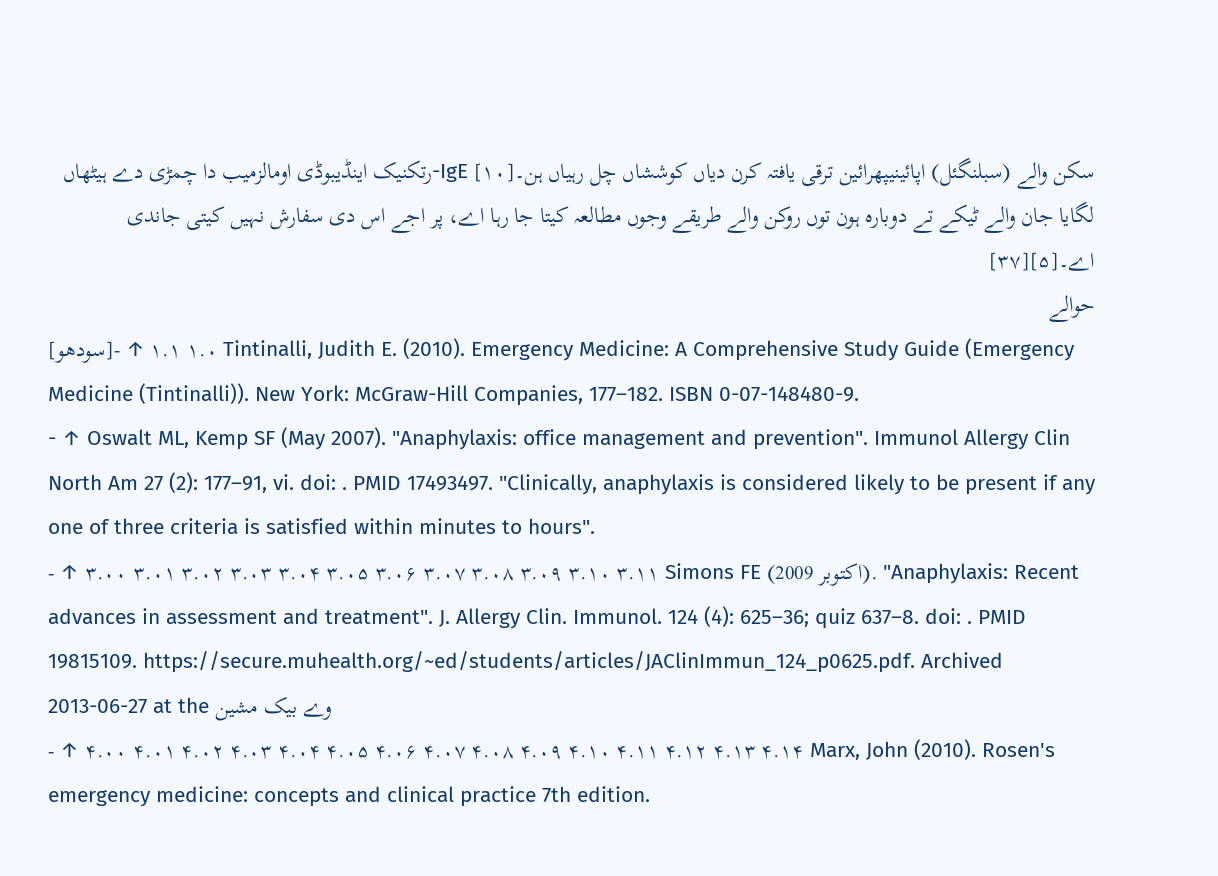سکن والے (سبلنگئل) اپائینیپھرائین ترقی یافتہ کرن دیاں کوششاں چل رہیاں ہن۔[۱۰] IgE-رتکنیک اینڈیبوڈی اومالزمیب دا چمڑی دے ہیٹھاں لگایا جان والے ٹیکے تے دوبارہ ہون توں روکن والے طریقے وجوں مطالعہ کیتا جا رہا اے، پر اجے اس دی سفارش نہیں کیتی جاندی اے۔[۵][۳۷]
حوالے
[سودھو]- ↑ ۱.۰ ۱.۱ Tintinalli, Judith E. (2010). Emergency Medicine: A Comprehensive Study Guide (Emergency Medicine (Tintinalli)). New York: McGraw-Hill Companies, 177–182. ISBN 0-07-148480-9.
- ↑ Oswalt ML, Kemp SF (May 2007). "Anaphylaxis: office management and prevention". Immunol Allergy Clin North Am 27 (2): 177–91, vi. doi: . PMID 17493497. "Clinically, anaphylaxis is considered likely to be present if any one of three criteria is satisfied within minutes to hours".
- ↑ ۳.۰۰ ۳.۰۱ ۳.۰۲ ۳.۰۳ ۳.۰۴ ۳.۰۵ ۳.۰۶ ۳.۰۷ ۳.۰۸ ۳.۰۹ ۳.۱۰ ۳.۱۱ Simons FE (اکتوبر 2009). "Anaphylaxis: Recent advances in assessment and treatment". J. Allergy Clin. Immunol. 124 (4): 625–36; quiz 637–8. doi: . PMID 19815109. https://secure.muhealth.org/~ed/students/articles/JAClinImmun_124_p0625.pdf. Archived 2013-06-27 at the وے بیک مشین
- ↑ ۴.۰۰ ۴.۰۱ ۴.۰۲ ۴.۰۳ ۴.۰۴ ۴.۰۵ ۴.۰۶ ۴.۰۷ ۴.۰۸ ۴.۰۹ ۴.۱۰ ۴.۱۱ ۴.۱۲ ۴.۱۳ ۴.۱۴ Marx, John (2010). Rosen's emergency medicine: concepts and clinical practice 7th edition.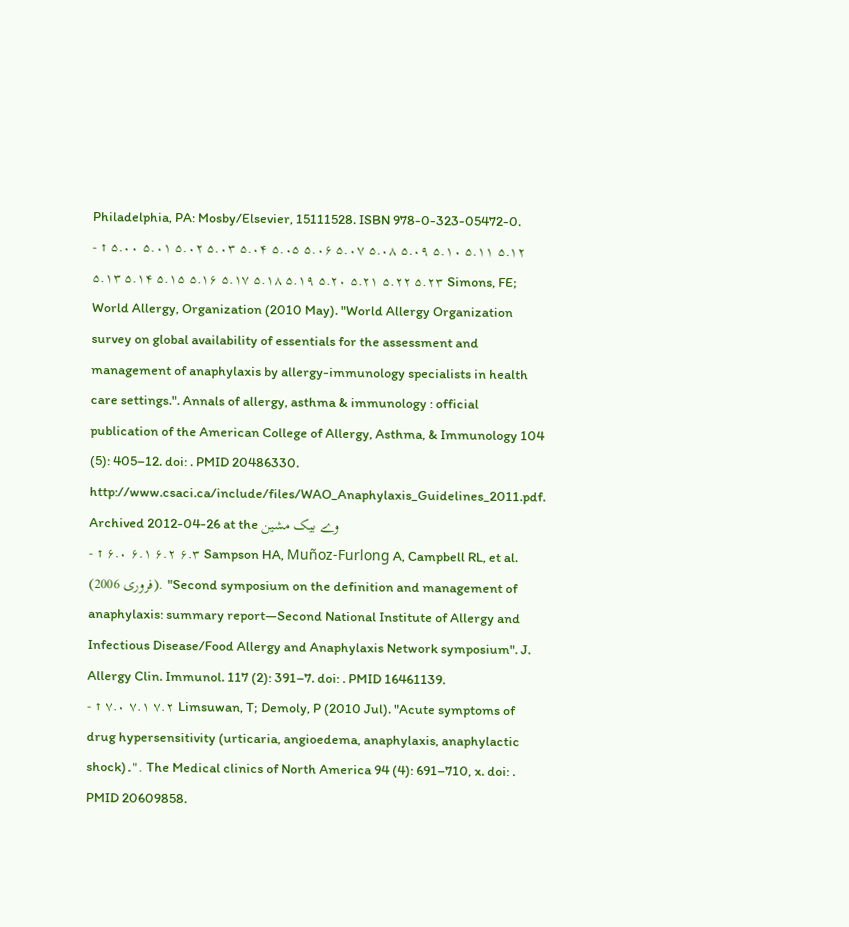Philadelphia, PA: Mosby/Elsevier, 15111528. ISBN 978-0-323-05472-0.
- ↑ ۵.۰۰ ۵.۰۱ ۵.۰۲ ۵.۰۳ ۵.۰۴ ۵.۰۵ ۵.۰۶ ۵.۰۷ ۵.۰۸ ۵.۰۹ ۵.۱۰ ۵.۱۱ ۵.۱۲ ۵.۱۳ ۵.۱۴ ۵.۱۵ ۵.۱۶ ۵.۱۷ ۵.۱۸ ۵.۱۹ ۵.۲۰ ۵.۲۱ ۵.۲۲ ۵.۲۳ Simons, FE; World Allergy, Organization (2010 May). "World Allergy Organization survey on global availability of essentials for the assessment and management of anaphylaxis by allergy-immunology specialists in health care settings.". Annals of allergy, asthma & immunology : official publication of the American College of Allergy, Asthma, & Immunology 104 (5): 405–12. doi: . PMID 20486330. http://www.csaci.ca/include/files/WAO_Anaphylaxis_Guidelines_2011.pdf. Archived 2012-04-26 at the وے بیک مشین
- ↑ ۶.۰ ۶.۱ ۶.۲ ۶.۳ Sampson HA, Muñoz-Furlong A, Campbell RL, et al. (فروری 2006). "Second symposium on the definition and management of anaphylaxis: summary report—Second National Institute of Allergy and Infectious Disease/Food Allergy and Anaphylaxis Network symposium". J. Allergy Clin. Immunol. 117 (2): 391–7. doi: . PMID 16461139.
- ↑ ۷.۰ ۷.۱ ۷.۲ Limsuwan, T; Demoly, P (2010 Jul). "Acute symptoms of drug hypersensitivity (urticaria, angioedema, anaphylaxis, anaphylactic shock)۔". The Medical clinics of North America 94 (4): 691–710, x. doi: . PMID 20609858.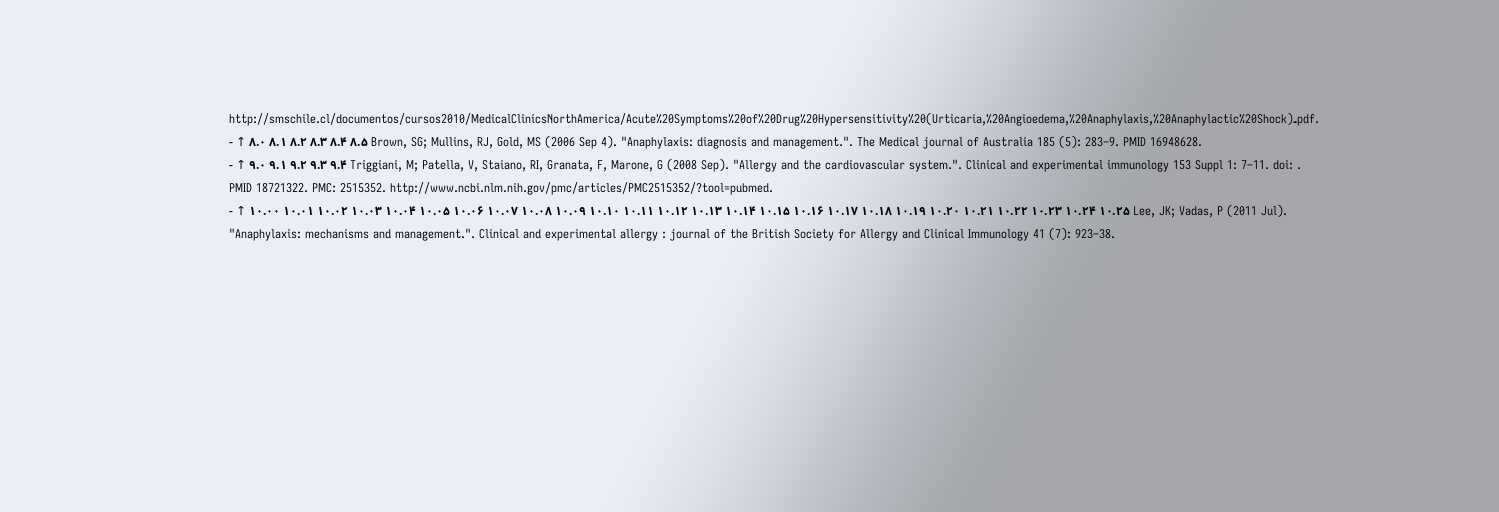http://smschile.cl/documentos/cursos2010/MedicalClinicsNorthAmerica/Acute%20Symptoms%20of%20Drug%20Hypersensitivity%20(Urticaria,%20Angioedema,%20Anaphylaxis,%20Anaphylactic%20Shock)۔pdf.
- ↑ ۸.۰ ۸.۱ ۸.۲ ۸.۳ ۸.۴ ۸.۵ Brown, SG; Mullins, RJ, Gold, MS (2006 Sep 4). "Anaphylaxis: diagnosis and management.". The Medical journal of Australia 185 (5): 283–9. PMID 16948628.
- ↑ ۹.۰ ۹.۱ ۹.۲ ۹.۳ ۹.۴ Triggiani, M; Patella, V, Staiano, RI, Granata, F, Marone, G (2008 Sep). "Allergy and the cardiovascular system.". Clinical and experimental immunology 153 Suppl 1: 7–11. doi: . PMID 18721322. PMC: 2515352. http://www.ncbi.nlm.nih.gov/pmc/articles/PMC2515352/?tool=pubmed.
- ↑ ۱۰.۰۰ ۱۰.۰۱ ۱۰.۰۲ ۱۰.۰۳ ۱۰.۰۴ ۱۰.۰۵ ۱۰.۰۶ ۱۰.۰۷ ۱۰.۰۸ ۱۰.۰۹ ۱۰.۱۰ ۱۰.۱۱ ۱۰.۱۲ ۱۰.۱۳ ۱۰.۱۴ ۱۰.۱۵ ۱۰.۱۶ ۱۰.۱۷ ۱۰.۱۸ ۱۰.۱۹ ۱۰.۲۰ ۱۰.۲۱ ۱۰.۲۲ ۱۰.۲۳ ۱۰.۲۴ ۱۰.۲۵ Lee, JK; Vadas, P (2011 Jul). "Anaphylaxis: mechanisms and management.". Clinical and experimental allergy : journal of the British Society for Allergy and Clinical Immunology 41 (7): 923–38.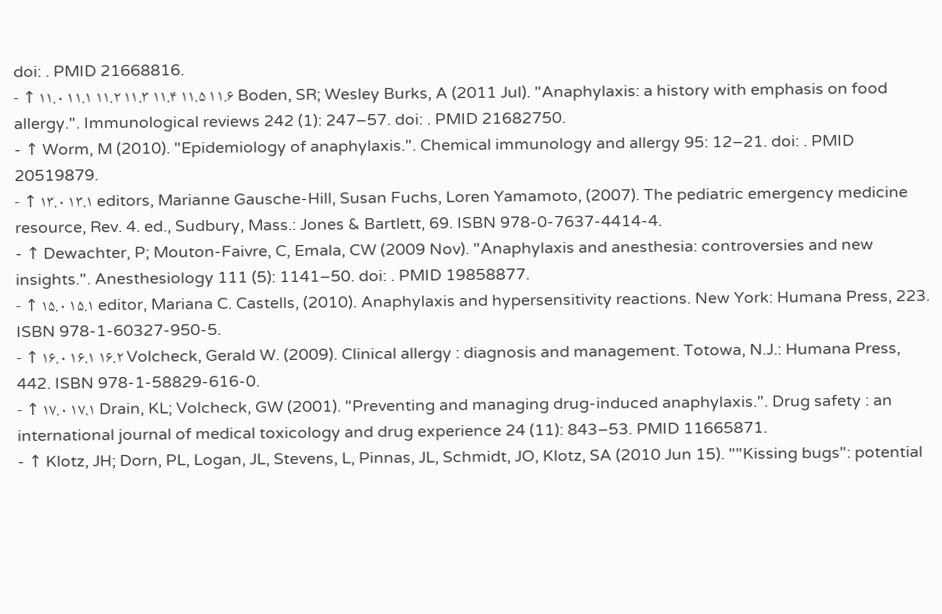doi: . PMID 21668816.
- ↑ ۱۱.۰ ۱۱.۱ ۱۱.۲ ۱۱.۳ ۱۱.۴ ۱۱.۵ ۱۱.۶ Boden, SR; Wesley Burks, A (2011 Jul). "Anaphylaxis: a history with emphasis on food allergy.". Immunological reviews 242 (1): 247–57. doi: . PMID 21682750.
- ↑ Worm, M (2010). "Epidemiology of anaphylaxis.". Chemical immunology and allergy 95: 12–21. doi: . PMID 20519879.
- ↑ ۱۳.۰ ۱۳.۱ editors, Marianne Gausche-Hill, Susan Fuchs, Loren Yamamoto, (2007). The pediatric emergency medicine resource, Rev. 4. ed., Sudbury, Mass.: Jones & Bartlett, 69. ISBN 978-0-7637-4414-4.
- ↑ Dewachter, P; Mouton-Faivre, C, Emala, CW (2009 Nov). "Anaphylaxis and anesthesia: controversies and new insights.". Anesthesiology 111 (5): 1141–50. doi: . PMID 19858877.
- ↑ ۱۵.۰ ۱۵.۱ editor, Mariana C. Castells, (2010). Anaphylaxis and hypersensitivity reactions. New York: Humana Press, 223. ISBN 978-1-60327-950-5.
- ↑ ۱۶.۰ ۱۶.۱ ۱۶.۲ Volcheck, Gerald W. (2009). Clinical allergy : diagnosis and management. Totowa, N.J.: Humana Press, 442. ISBN 978-1-58829-616-0.
- ↑ ۱۷.۰ ۱۷.۱ Drain, KL; Volcheck, GW (2001). "Preventing and managing drug-induced anaphylaxis.". Drug safety : an international journal of medical toxicology and drug experience 24 (11): 843–53. PMID 11665871.
- ↑ Klotz, JH; Dorn, PL, Logan, JL, Stevens, L, Pinnas, JL, Schmidt, JO, Klotz, SA (2010 Jun 15). ""Kissing bugs": potential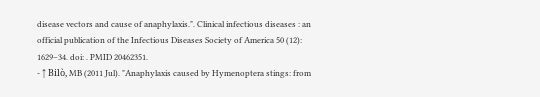disease vectors and cause of anaphylaxis.". Clinical infectious diseases : an official publication of the Infectious Diseases Society of America 50 (12): 1629–34. doi: . PMID 20462351.
- ↑ Bilò, MB (2011 Jul). "Anaphylaxis caused by Hymenoptera stings: from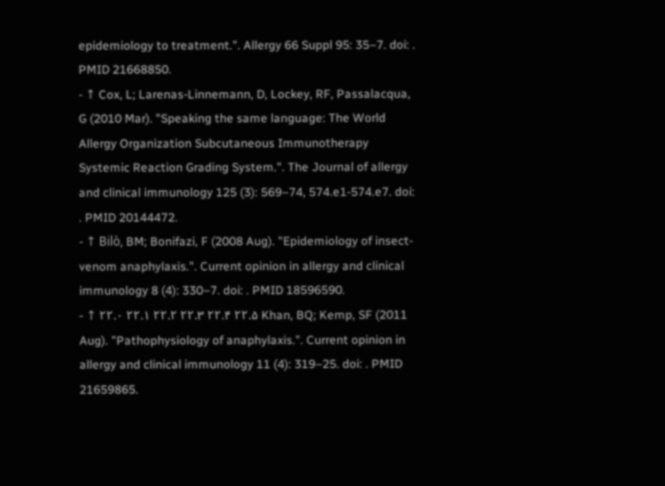epidemiology to treatment.". Allergy 66 Suppl 95: 35–7. doi: . PMID 21668850.
- ↑ Cox, L; Larenas-Linnemann, D, Lockey, RF, Passalacqua, G (2010 Mar). "Speaking the same language: The World Allergy Organization Subcutaneous Immunotherapy Systemic Reaction Grading System.". The Journal of allergy and clinical immunology 125 (3): 569–74, 574.e1-574.e7. doi: . PMID 20144472.
- ↑ Bilò, BM; Bonifazi, F (2008 Aug). "Epidemiology of insect-venom anaphylaxis.". Current opinion in allergy and clinical immunology 8 (4): 330–7. doi: . PMID 18596590.
- ↑ ۲۲.۰ ۲۲.۱ ۲۲.۲ ۲۲.۳ ۲۲.۴ ۲۲.۵ Khan, BQ; Kemp, SF (2011 Aug). "Pathophysiology of anaphylaxis.". Current opinion in allergy and clinical immunology 11 (4): 319–25. doi: . PMID 21659865.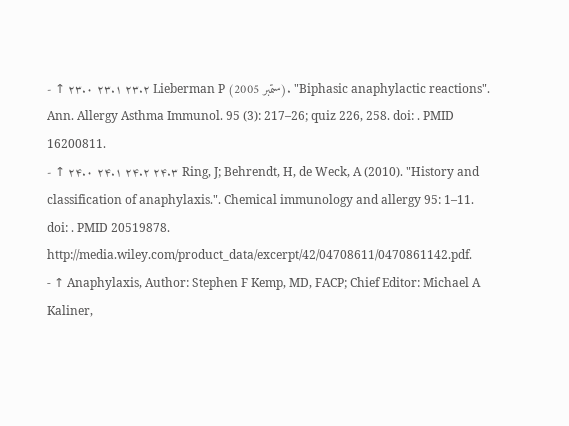- ↑ ۲۳.۰ ۲۳.۱ ۲۳.۲ Lieberman P (ستمبر 2005). "Biphasic anaphylactic reactions". Ann. Allergy Asthma Immunol. 95 (3): 217–26; quiz 226, 258. doi: . PMID 16200811.
- ↑ ۲۴.۰ ۲۴.۱ ۲۴.۲ ۲۴.۳ Ring, J; Behrendt, H, de Weck, A (2010). "History and classification of anaphylaxis.". Chemical immunology and allergy 95: 1–11. doi: . PMID 20519878. http://media.wiley.com/product_data/excerpt/42/04708611/0470861142.pdf.
- ↑ Anaphylaxis, Author: Stephen F Kemp, MD, FACP; Chief Editor: Michael A Kaliner,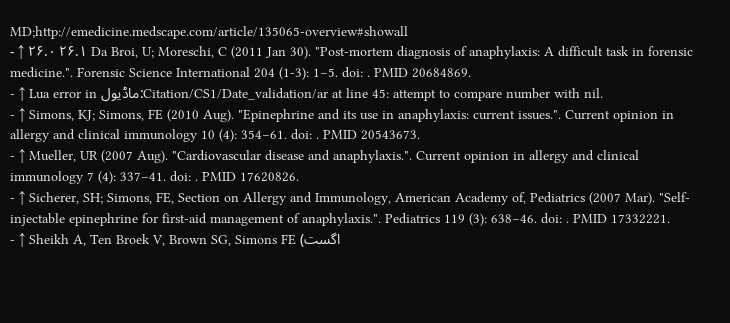MD;http://emedicine.medscape.com/article/135065-overview#showall
- ↑ ۲۶.۰ ۲۶.۱ Da Broi, U; Moreschi, C (2011 Jan 30). "Post-mortem diagnosis of anaphylaxis: A difficult task in forensic medicine.". Forensic Science International 204 (1-3): 1–5. doi: . PMID 20684869.
- ↑ Lua error in ماڈیول:Citation/CS1/Date_validation/ar at line 45: attempt to compare number with nil.
- ↑ Simons, KJ; Simons, FE (2010 Aug). "Epinephrine and its use in anaphylaxis: current issues.". Current opinion in allergy and clinical immunology 10 (4): 354–61. doi: . PMID 20543673.
- ↑ Mueller, UR (2007 Aug). "Cardiovascular disease and anaphylaxis.". Current opinion in allergy and clinical immunology 7 (4): 337–41. doi: . PMID 17620826.
- ↑ Sicherer, SH; Simons, FE, Section on Allergy and Immunology, American Academy of, Pediatrics (2007 Mar). "Self-injectable epinephrine for first-aid management of anaphylaxis.". Pediatrics 119 (3): 638–46. doi: . PMID 17332221.
- ↑ Sheikh A, Ten Broek V, Brown SG, Simons FE (اگست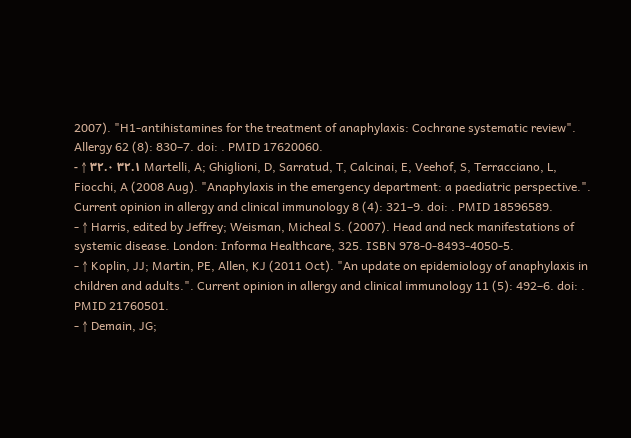2007). "H1-antihistamines for the treatment of anaphylaxis: Cochrane systematic review". Allergy 62 (8): 830–7. doi: . PMID 17620060.
- ↑ ۳۲.۰ ۳۲.۱ Martelli, A; Ghiglioni, D, Sarratud, T, Calcinai, E, Veehof, S, Terracciano, L, Fiocchi, A (2008 Aug). "Anaphylaxis in the emergency department: a paediatric perspective.". Current opinion in allergy and clinical immunology 8 (4): 321–9. doi: . PMID 18596589.
- ↑ Harris, edited by Jeffrey; Weisman, Micheal S. (2007). Head and neck manifestations of systemic disease. London: Informa Healthcare, 325. ISBN 978-0-8493-4050-5.
- ↑ Koplin, JJ; Martin, PE, Allen, KJ (2011 Oct). "An update on epidemiology of anaphylaxis in children and adults.". Current opinion in allergy and clinical immunology 11 (5): 492–6. doi: . PMID 21760501.
- ↑ Demain, JG;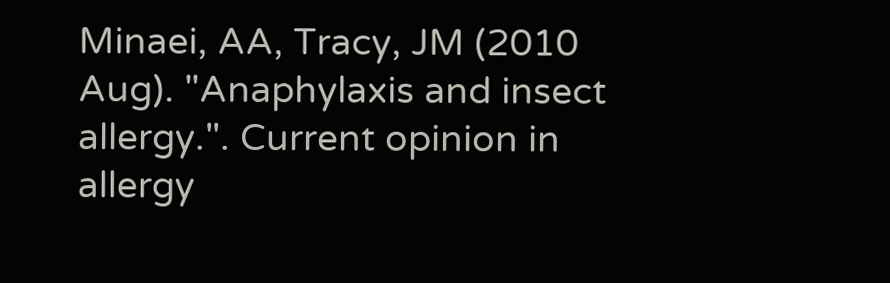Minaei, AA, Tracy, JM (2010 Aug). "Anaphylaxis and insect allergy.". Current opinion in allergy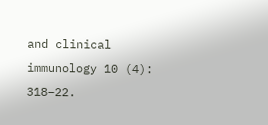and clinical immunology 10 (4): 318–22.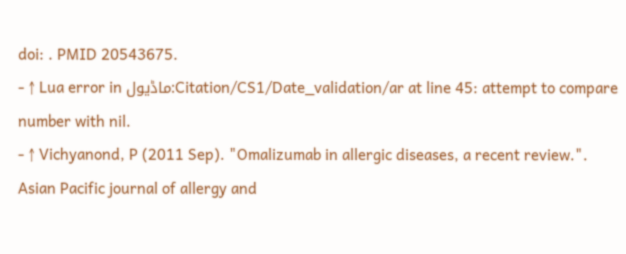doi: . PMID 20543675.
- ↑ Lua error in ماڈیول:Citation/CS1/Date_validation/ar at line 45: attempt to compare number with nil.
- ↑ Vichyanond, P (2011 Sep). "Omalizumab in allergic diseases, a recent review.". Asian Pacific journal of allergy and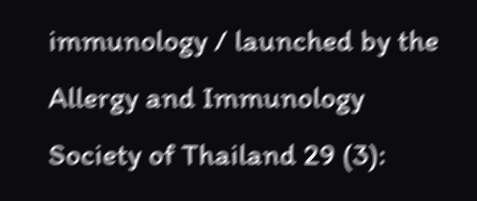immunology / launched by the Allergy and Immunology Society of Thailand 29 (3):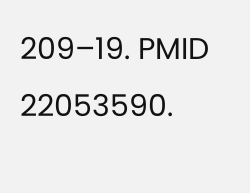209–19. PMID 22053590.